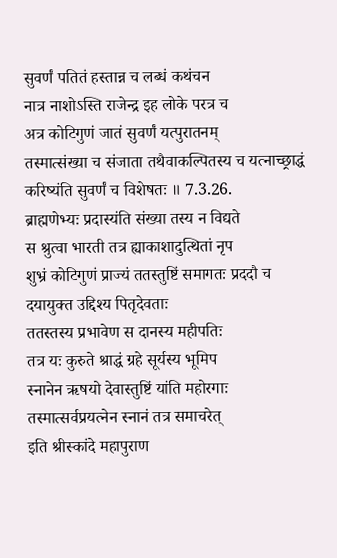सुवर्णं पतितं हस्तान्न च लब्धं कथंचन
नात्र नाशोऽस्ति राजेन्द्र इह लोके परत्र च
अत्र कोटिगुणं जातं सुवर्णं यत्पुरातनम्
तस्मात्संख्या च संजाता तथैवाकल्पितस्य च यत्नाच्छ्राद्धं करिष्यंति सुवर्णं च विशेषतः ॥ 7.3.26.
ब्राह्मणेभ्यः प्रदास्यंति संख्या तस्य न विद्यते
स श्रुत्वा भारती तत्र ह्याकाशादुत्थितां नृप
शुभ्रं कोटिगुणं प्राज्यं ततस्तुष्टिं समागतः प्रददौ च दयायुक्त उद्दिश्य पितृदेवताः
ततस्तस्य प्रभावेण स दानस्य महीपतिः
तत्र यः कुरुते श्राद्धं ग्रहे सूर्यस्य भूमिप
स्नानेन ऋषयो देवास्तुष्टिं यांति महोरगाः
तस्मात्सर्वप्रयत्नेन स्नानं तत्र समाचरेत्
इति श्रीस्कांदे महापुराण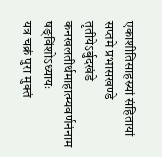एकाशीतिसाहस्र्यां संहितायां सप्तमे प्रभासखण्डे तृतीयेऽर्बुदखंडे कनखलतीर्थमाहात्म्यवर्णनंनाम षङ्विंशोऽध्यायः
यत्र चक्रं पुरा मुक्तं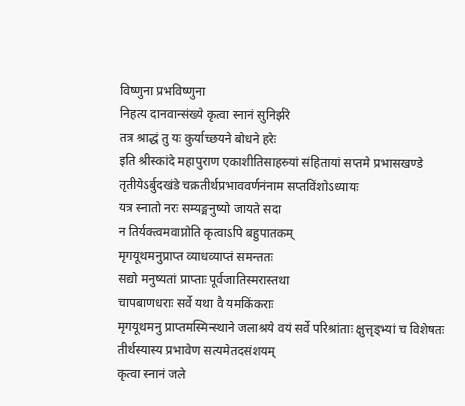विष्णुना प्रभविष्णुना
निहत्य दानवान्संख्ये कृत्वा स्नानं सुनिर्झरे
तत्र श्राद्धं तु यः कुर्याच्छयने बोधने हरेः
इति श्रीस्कांदे महापुराण एकाशीतिसाहस्र्यां संहितायां सप्तमे प्रभासखण्डे तृतीयेऽर्बुदखंडे चक्रतीर्थप्रभाववर्णनंनाम सप्तविंशोऽध्यायः
यत्र स्नातो नरः सम्यङ्मनुष्यो जायते सदा
न तिर्यक्त्वमवाप्नोति कृत्वाऽपि बहुपातकम्
मृगयूथमनुप्राप्त व्याधव्याप्तं समन्ततः
सद्यो मनुष्यतां प्राप्ताः पूर्वजातिस्मरास्तथा
चापबाणधराः सर्वे यथा वै यमकिंकराः
मृगयूथमनु प्राप्तमस्मिन्स्थाने जलाश्रये वयं सर्वे परिश्रांताः क्षुत्तृड्भ्यां च विशेषतः
तीर्थस्यास्य प्रभावेण सत्यमेतदसंशयम्
कृत्वा स्नानं जले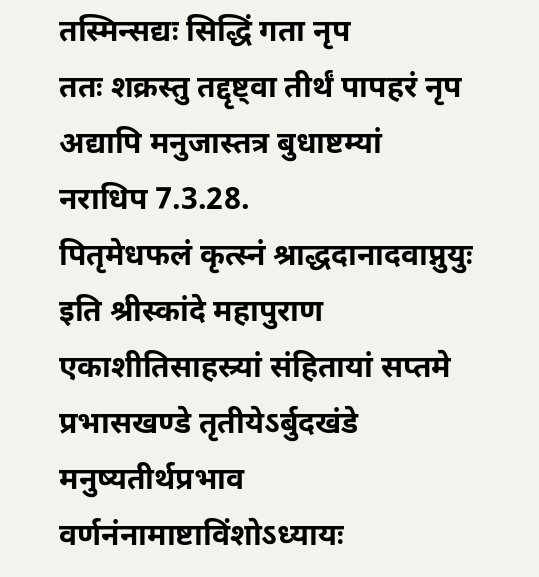तस्मिन्सद्यः सिद्धिं गता नृप
ततः शक्रस्तु तद्दृष्ट्वा तीर्थं पापहरं नृप
अद्यापि मनुजास्तत्र बुधाष्टम्यां नराधिप 7.3.28.
पितृमेधफलं कृत्स्नं श्राद्धदानादवाप्नुयुः
इति श्रीस्कांदे महापुराण एकाशीतिसाहस्र्यां संहितायां सप्तमे प्रभासखण्डे तृतीयेऽर्बुदखंडे मनुष्यतीर्थप्रभाव वर्णनंनामाष्टाविंशोऽध्यायः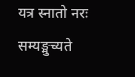यत्र स्नातो नरः सम्यङ्मुच्यते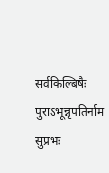सर्वकिल्बिषैः
पुराऽभून्नृपतिर्नाम सुप्रभः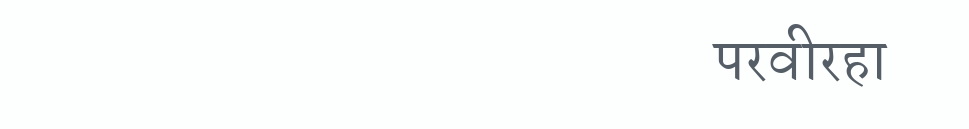परवीरहा